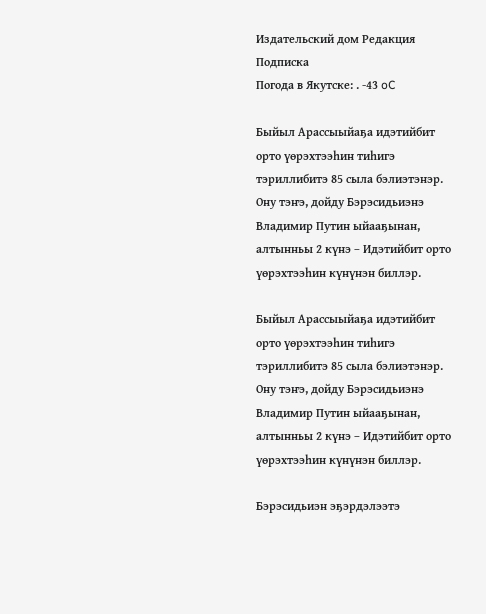Издательский дом Редакция Подписка
Погода в Якутске: . -43 oC

Быйыл Арассыыйаҕа идэтийбит орто үөрэхтээһин тиһигэ тэриллибитэ 85 сыла бэлиэтэнэр. Ону тэҥэ, дойду Бэрэсидьиэнэ Владимир Путин ыйааҕынан, алтынньы 2 күнэ – Идэтийбит орто үөрэхтээһин күнүнэн биллэр.

Быйыл Арассыыйаҕа идэтийбит орто үөрэхтээһин тиһигэ тэриллибитэ 85 сыла бэлиэтэнэр. Ону тэҥэ, дойду Бэрэсидьиэнэ Владимир Путин ыйааҕынан, алтынньы 2 күнэ – Идэтийбит орто үөрэхтээһин күнүнэн биллэр.

Бэрэсидьиэн эҕэрдэлээтэ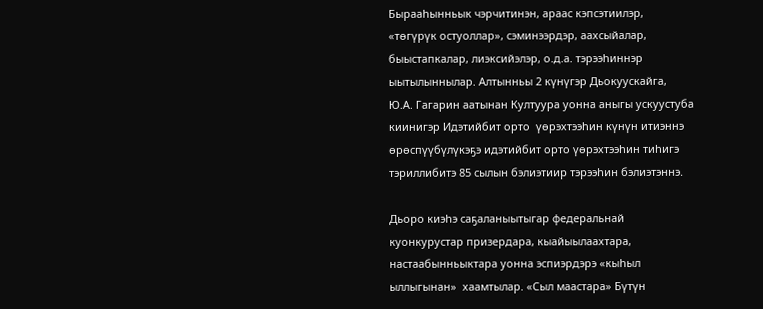Бырааһынньык чэрчитинэн, араас кэпсэтиилэр, «төгүрүк остуоллар», сэминээрдэр, аахсыйалар, быыстапкалар, лиэксийэлэр, о.д.а. тэрээһиннэр ыытылыннылар. Алтынньы 2 күнүгэр Дьокуускайга,  Ю.А. Гагарин аатынан Култуура уонна аныгы ускуустуба киинигэр Идэтийбит орто  үөрэхтээһин күнүн итиэннэ өрөспүүбүлүкэҕэ идэтийбит орто үөрэхтээһин тиһигэ тэриллибитэ 85 сылын бэлиэтиир тэрээһин бэлиэтэннэ.

Дьоро киэһэ саҕаланыытыгар федеральнай куонкурустар призердара, кыайыылаахтара, настаабынньыктара уонна эспиэрдэрэ «кыһыл ыллыгынан»  хаамтылар. «Сыл маастара» Бүтүн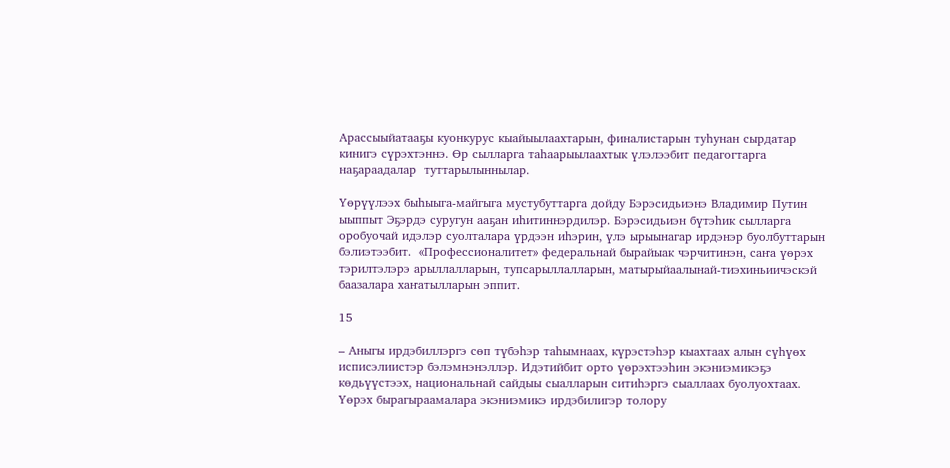Арассыыйатааҕы куонкурус кыайыылаахтарын, финалистарын туһунан сырдатар кинигэ сүрэхтэннэ. Өр сылларга таһаарыылаахтык үлэлээбит педагогтарга наҕараадалар  туттарылыннылар.

Үөрүүлээх быһыыга-майгыга мустубуттарга дойду Бэрэсидьиэнэ Владимир Путин ыыппыт Эҕэрдэ суругун ааҕан иһитиннэрдилэр. Бэрэсидьиэн бүтэһик сылларга оробуочай идэлэр суолталара үрдээн иһэрин, үлэ ырыынагар ирдэнэр буолбуттарын бэлиэтээбит.  «Профессионалитет» федеральнай бырайыак чэрчитинэн, саҥа үөрэх тэрилтэлэрэ арыллалларын, тупсарыллалларын, матырыйаалынай-тиэхиньиичэскэй баазалара хаҥатылларын эппит.

15

– Аныгы ирдэбиллэргэ сөп түбэһэр таһымнаах, күрэстэһэр кыахтаах алын сүһүөх исписэлиистэр бэлэмнэнэллэр. Идэтийбит орто үөрэхтээһин экэниэмикэҕэ көдьүүстээх, национальнай сайдыы сыалларын ситиһэргэ сыаллаах буолуохтаах. Үөрэх бырагыраамалара экэниэмикэ ирдэбилигэр толору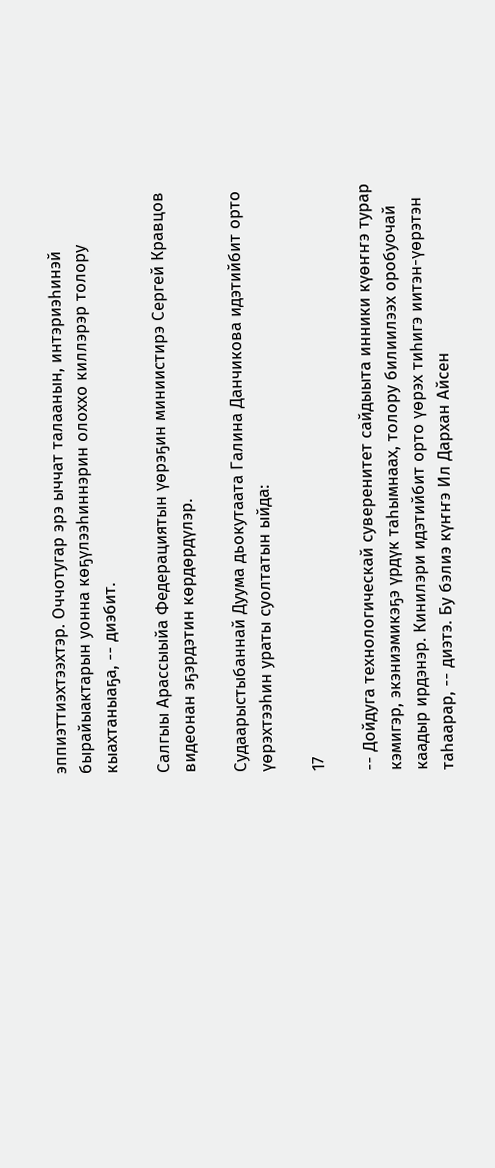эппиэттиэхтээхтэр. Оччотугар эрэ ыччат талаанын, интэриэһинэй бырайыактарын уонна көҕүлээһиннэрин олоххо киллэрэр толору кыахтаныаҕа, -- диэбит.

Салгыы Арассыыйа Федерациятын үөрэҕин миниистирэ Сергей Кравцов видеонан эҕэрдэтин көрдөрдүлэр.

Судаарыстыбаннай Дуума дьокутаата Галина Данчикова идэтийбит орто үөрэхтээһин ураты суолтатын ыйда:

17

-- Дойдуга технологическай суверенитет сайдыыта инники күөҥҥэ турар кэмигэр, экэниэмикэҕэ үрдүк таһымнаах, толору билиилээх оробуочай каадыр ирдэнэр. Кинилэри идэтийбит орто үөрэх тиһигэ иитэн-үөрэтэн  таһаарар, -- диэтэ. Бу бэлиэ күҥҥэ Ил Дархан Айсен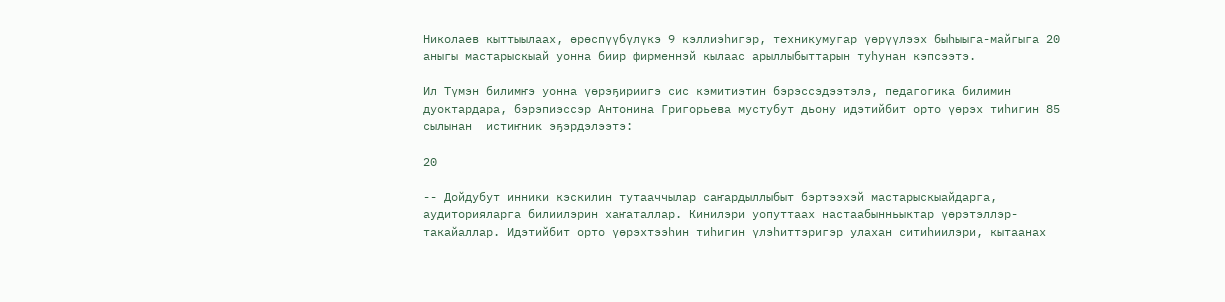Николаев кыттыылаах, өрөспүүбүлүкэ 9 кэллиэһигэр, техникумугар үөрүүлээх быһыыга-майгыга 20 аныгы мастарыскыай уонна биир фирменнэй кылаас арыллыбыттарын туһунан кэпсээтэ.

Ил Түмэн билимҥэ уонна үөрэҕириигэ сис кэмитиэтин бэрэссэдээтэлэ, педагогика билимин дуоктардара, бэрэпиэссэр Антонина Григорьева мустубут дьону идэтийбит орто үөрэх тиһигин 85 сылынан  истиҥник эҕэрдэлээтэ:

20

-- Дойдубут инники кэскилин тутааччылар саҥардыллыбыт бэртээхэй мастарыскыайдарга, аудиторияларга билиилэрин хаҥаталлар. Кинилэри уопуттаах настаабынньыктар үөрэтэллэр-такайаллар. Идэтийбит орто үөрэхтээһин тиһигин үлэһиттэригэр улахан ситиһиилэри, кытаанах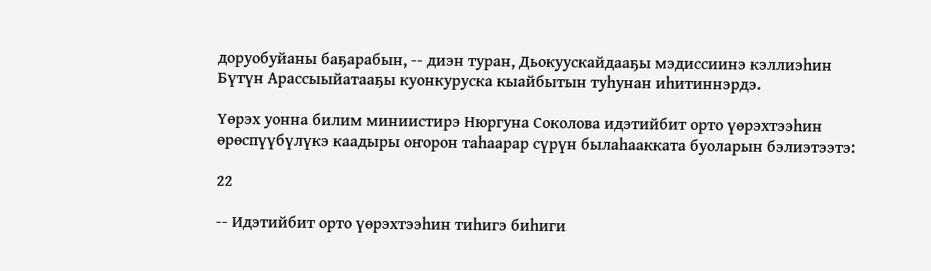доруобуйаны баҕарабын, -- диэн туран, Дьокуускайдааҕы мэдиссиинэ кэллиэһин Бүтүн Арассыыйатааҕы куонкуруска кыайбытын туһунан иһитиннэрдэ.

Үөрэх уонна билим миниистирэ Нюргуна Соколова идэтийбит орто үөрэхтээһин өрөспүүбүлүкэ каадыры оҥорон таһаарар сүрүн былаһаакката буоларын бэлиэтээтэ:

22

-- Идэтийбит орто үөрэхтээһин тиһигэ биһиги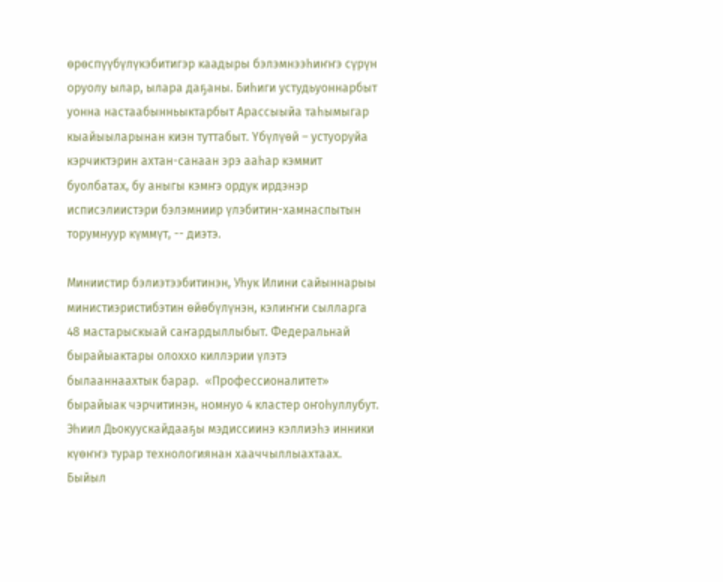өрөспүүбүлүкэбитигэр каадыры бэлэмнээһиҥҥэ сүрүн оруолу ылар, ылара даҕаны. Биһиги устудьуоннарбыт уонна настаабынньыктарбыт Арассыыйа таһымыгар кыайыыларынан киэн туттабыт. Үбүлүөй – устуоруйа кэрчиктэрин ахтан-санаан эрэ ааһар кэммит буолбатах, бу аныгы кэмҥэ ордук ирдэнэр исписэлиистэри бэлэмниир үлэбитин-хамнаспытын торумнуур күммүт, -- диэтэ.

Миниистир бэлиэтээбитинэн, Уһук Илини сайыннарыы министиэристибэтин өйөбүлүнэн, кэлиҥҥи сылларга 48 мастарыскыай саҥардыллыбыт. Федеральнай бырайыактары олоххо киллэрии үлэтэ былааннаахтык барар.  «Профессионалитет» бырайыак чэрчитинэн, номнуо 4 кластер оҥоһуллубут. Эһиил Дьокуускайдааҕы мэдиссиинэ кэллиэһэ инники күөҥҥэ турар технологиянан хааччыллыахтаах. Быйыл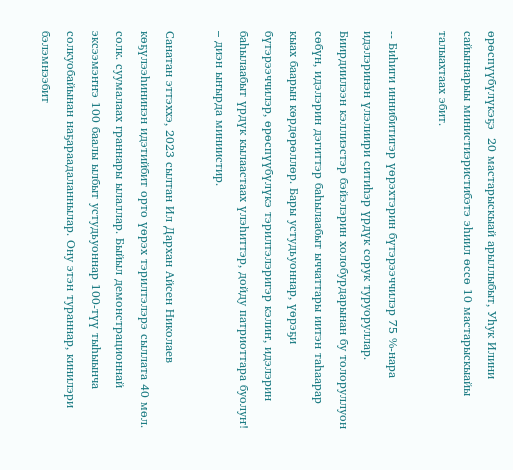өрөспүүбүлүкэҕэ  20 мастарыскыай арыллыбыт, Уһук Илини сайыннарыы министиэристибэтэ эһиил өссө 10 мастарыскыайы талыахтаах эбит.

-- Биһиги иннибитигэр үөрэхтэрин бүтэрээччилэр 75 %-нара идэлэринэн үлэлиири ситиһэр үрдүк сорук туруоруллар. Биирдиилээн кэллиэстэр бэйэлэрин холобурдарынан бу толоруллуон сөбүн, идэлэрин дэгиттэр баһылаабыт ыччаттары иитэн таһаарар кыах баарын көрдөрөллөр. Бары устудьуоннар, үөрэҕи бүтэрээччилэр, өрөспүүбүлүкэ тэрилтэлэригэр кэлиҥ, идэлэрин баһылаабыт үрдүк кылаастаах үлэһиттэр, дойду патриоттара буолуҥ!  – диэн ыҥырда миниистир.

Санатан эттэххэ, 2023 сылтан Ил Дархан Айсен Николаев көҕүлээһининэн идэтийбит орто үөрэх тэрилтэлэрэ сыллата 40 мөл. солк. суумалаах граннары ылаллар. Быйыл демонстрационнай эксээмэҥҥэ 100 баалы ылбыт устудьуоннар 100-түү тыһыынча солкуобайынан наҕараадаланнылар. Ону этэн тураннар, кинилэри бэлэмнээбит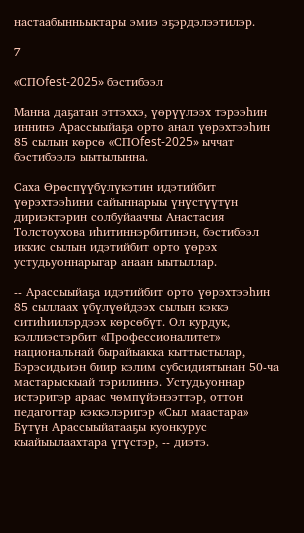настаабынньыктары эмиэ эҕэрдэлээтилэр.

7

«СПОfest-2025» бэстибээл

Манна даҕатан эттэххэ, үөрүүлээх тэрээһин иннинэ Арассыыйаҕа орто анал үөрэхтээһин 85 сылын көрсө «СПОfest-2025» ыччат бэстибээлэ ыытылынна.

Саха Өрөспүүбүлүкэтин идэтийбит үөрэхтээһини сайыннарыы үнүстүүтүн дириэктэрин солбуйааччы Анастасия Толстоухова иһитиннэрбитинэн, бэстибээл иккис сылын идэтийбит орто үөрэх устудьуоннарыгар анаан ыытыллар.

-- Арассыыйаҕа идэтийбит орто үөрэхтээһин  85 сыллаах үбүлүөйдээх сылын кэккэ ситиһиилэрдээх көрсөбүт. Ол курдук, кэллиэстэрбит «Профессионалитет» национальнай бырайыакка кыттыстылар, Бэрэсидьиэн биир кэлим субсидиятынан 50-ча мастарыскыай тэрилиннэ. Устудьуоннар истэригэр араас чөмпүйэнээттэр, оттон педагогтар кэккэлэригэр «Сыл маастара» Бүтүн Арассыыйатааҕы куонкурус кыайыылаахтара үгүстэр, -- диэтэ.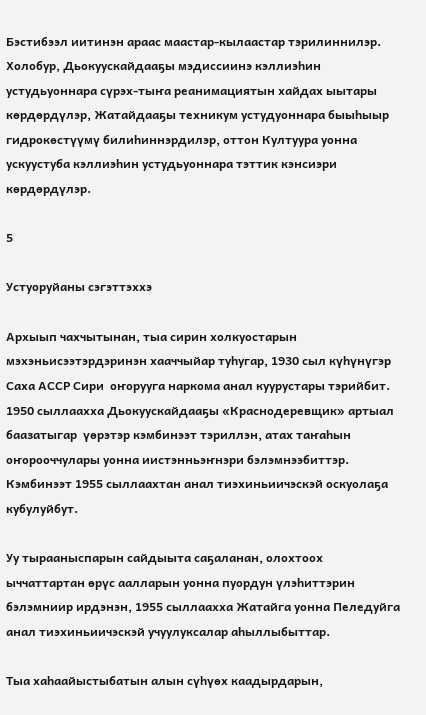Бэстибээл иитинэн араас маастар-кылаастар тэрилиннилэр. Холобур, Дьокуускайдааҕы мэдиссиинэ кэллиэһин устудьуоннара сүрэх-тыҥа реанимациятын хайдах ыытары көрдөрдүлэр, Жатайдааҕы техникум устудуоннара быыһыыр гидрокөстүүмү билиһиннэрдилэр, оттон Култуура уонна ускуустуба кэллиэһин устудьуоннара тэттик кэнсиэри көрдөрдүлэр.

5

Устуоруйаны сэгэттэххэ

Архыып чахчытынан, тыа сирин холкуостарын мэхэньисээтэрдэринэн хааччыйар туһугар, 1930 сыл күһүнүгэр Саха АССР Сири  оҥорууга наркома анал куурустары тэрийбит. 1950 сыллаахха Дьокуускайдааҕы «Краснодеревщик» артыал баазатыгар  үөрэтэр кэмбинээт тэриллэн, атах таҥаһын оҥорооччулары уонна иистэнньэҥнэри бэлэмнээбиттэр. Кэмбинээт 1955 сыллаахтан анал тиэхиньиичэскэй оскуолаҕа кубулуйбут.

Уу тырааныспарын сайдыыта саҕаланан, олохтоох ыччаттартан өрүс аалларын уонна пуордун үлэһиттэрин бэлэмниир ирдэнэн, 1955 сыллаахха Жатайга уонна Пеледуйга анал тиэхиньиичэскэй учуулуксалар аһыллыбыттар.

Тыа хаһаайыстыбатын алын сүһүөх каадырдарын,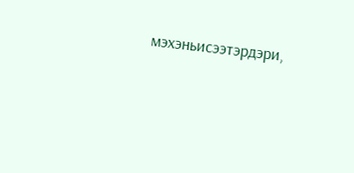мэхэньисээтэрдэри,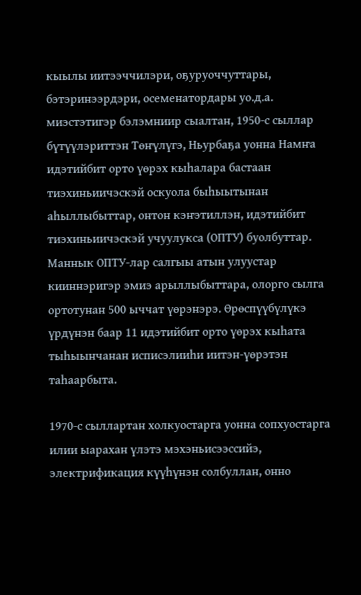кыылы иитээччилэри, оҕуруоччуттары, бэтэринээрдэри, осеменатордары уо.д.а. миэстэтигэр бэлэмниир сыалтан, 1950-с сыллар бүтүүлэриттэн Төҥүлүгэ, Ньурбаҕа уонна Намҥа идэтийбит орто үөрэх кыһалара бастаан тиэхиньиичэскэй оскуола быһыытынан аһыллыбыттар, онтон кэҥэтиллэн, идэтийбит тиэхиньиичэскэй учуулукса (ОПТУ) буолбуттар. Маннык ОПТУ-лар салгыы атын улуустар кииннэригэр эмиэ арыллыбыттара, олорго сылга ортотунан 500 ыччат үөрэнэрэ. Өрөспүүбүлүкэ үрдүнэн баар 11 идэтийбит орто үөрэх кыһата тыһыынчанан исписэлииһи иитэн-үөрэтэн таһаарбыта.

1970-с сыллартан холкуостарга уонна сопхуостарга илии ыарахан үлэтэ мэхэньисээссийэ, электрификация күүһүнэн солбуллан, онно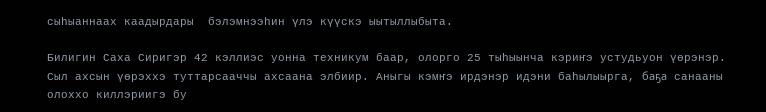сыһыаннаах каадырдары  бэлэмнээһин үлэ күүскэ ыытыллыбыта.

Билигин Саха Сиригэр 42 кэллиэс уонна техникум баар, олорго 25 тыһыынча кэриҥэ устудьуон үөрэнэр. Сыл ахсын үөрэххэ туттарсааччы ахсаана элбиир. Аныгы кэмҥэ ирдэнэр идэни баһылыырга, баҕа санааны олоххо киллэриигэ бу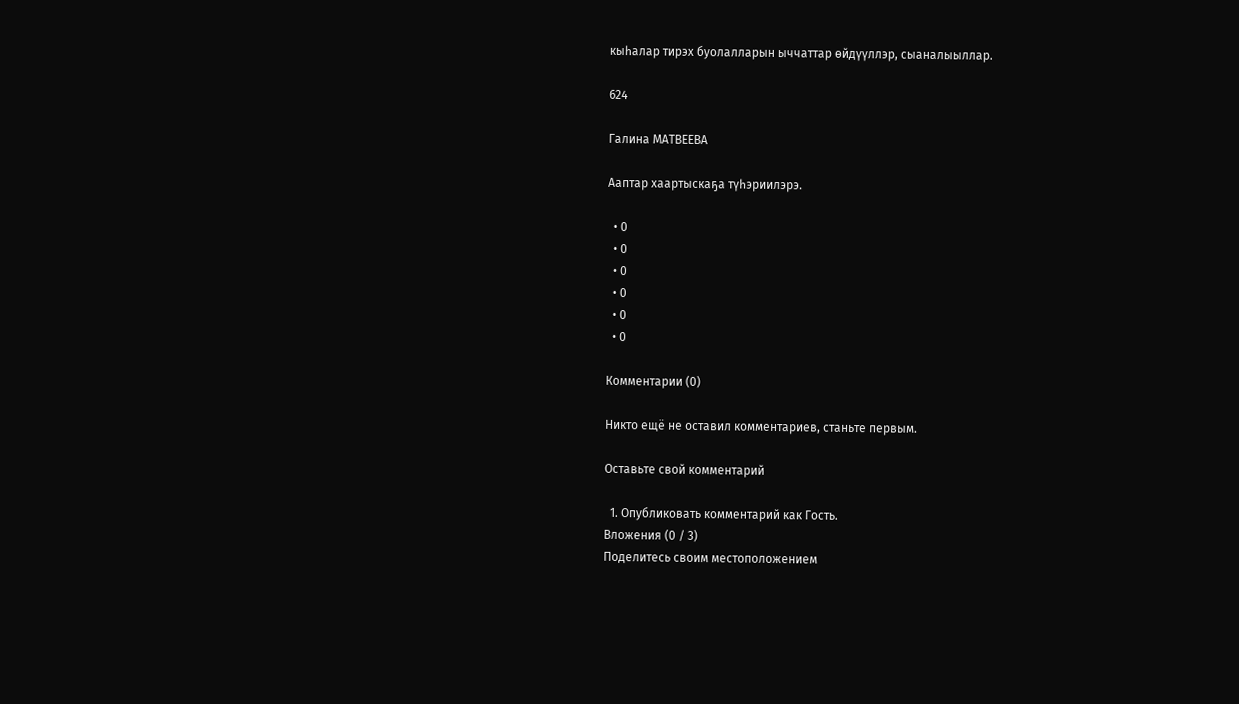кыһалар тирэх буолалларын ыччаттар өйдүүллэр, сыаналыыллар.

624

Галина МАТВЕЕВА

Ааптар хаартыскаҕа түһэриилэрэ.

  • 0
  • 0
  • 0
  • 0
  • 0
  • 0

Комментарии (0)

Никто ещё не оставил комментариев, станьте первым.

Оставьте свой комментарий

  1. Опубликовать комментарий как Гость.
Вложения (0 / 3)
Поделитесь своим местоположением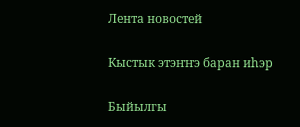Лента новостей

Кыстык этэҥҥэ баран иһэр

Быйылгы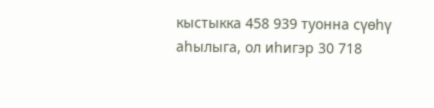кыстыкка 458 939 туонна сүөһү аһылыга, ол иһигэр 30 718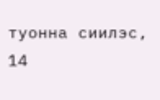туонна сиилэс, 14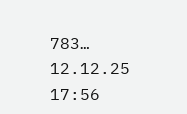783…
12.12.25 17:56